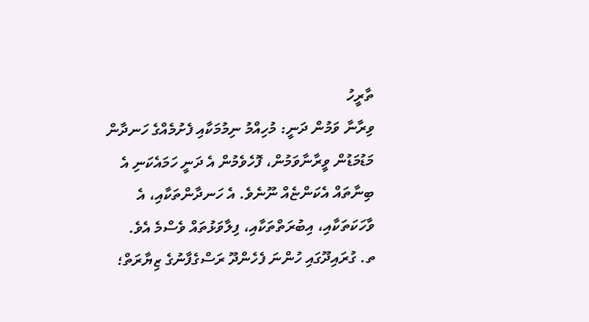ތާރީހު
ވިރާނާ ވަމުން ދަނީ: މުހިއްމު ނިމުމަކާއި ފެށުމެއްގެ ހަނދާން
މަޑުމަޑުން ވީރާނާވަމުން، ފޮހެވެމުން އެ ދަނީ ހަމައެކަނި އެ ބިނާތައް އެކަންޏެއް ނޫނެވެ. އެ ހަނދާންތަކާއި، އެ ވާހަކަތަކާއި، އިބުރަތްތަކާއި، ފިލާވަޅުތައް ވެސްމެ އެވެ.
ތ. ގުރައިދޫގައި ހުންނަ ފެހެންދޫ ރަސްގެފާނުގެ ޒިޔާރަތް؛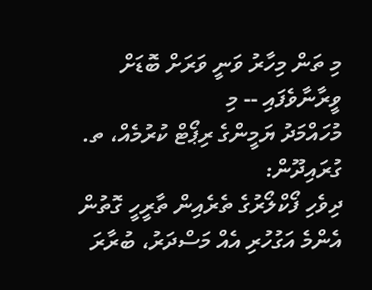މި ތަން މިހާރު ވަނީ ވަރަށް ބޮޑަށް ވީރާނާވެފައި -- މި
މުހައްމަދު ޔަމީންގެ ރިޕޯޓް ކުރުމެއް، ތ. ގުރައިދޫން:
ދިވެހި ފޯކްލޯރުގެ ތެރެއިން ތާރީހީ ގޮތުން އެންމެ އަގުހުރި އެއް މަސްދަރު، ބުރާރަ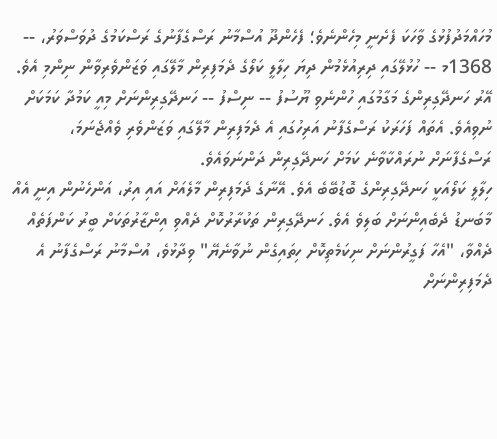މުހައްމަދުފުޅުގެ ވާހަކަ ފެށެނީ މިހެންނެވެ؛ ފެހެންދޫ އުސްމާނު ރަސްގެފާނުގެ ރަސްކަމުގެ ދުވަސްވަރު، -- 1368މ -- ހުޅުލޭގައި ދިރިއުޅެމުން ދިޔަ ހިލާލީ ކަލޯގެ ދެމަފިރިން މާލޭގައި ވަޒަންވެރިވާން ނިންމި އެވެ. އޭރު ހަނދޭގިރިންގެ މަގާމުގައި ހުންނެވި ޔޫސުފު -- ނިސްފު -- ހަނދޭގިރިންނަށް މިއީ ކަމުދާ ކަމަކަށް ނުވިއެވެ. އެތައް ފަހަރަކު ރަސްގެފާނު އަރިހުގައި އެ ދެމަފިރިން މާލޭގައި ވަޒަންވެރި ވެއްޖެނަމަ، ރަސްގެފާނަށް ނުރައްކާވާނެ ކަމަށް ހަނދޭގިރިން ދަންނަވައެވެ.
ހިލާލީ ކަލޯއަކީ ހަނދޭގިރިންގެ ބޮޑުބޭބެ އެވެ. އޭނާގެ ދެމަފިރިން މާލެއަށް އައި އިރު، އަންހެނުން އިނީ އެއް މާބަނޑު ދެބެއިންނަށް ބަލިވެ އެވެ. ހަނދޭގިރިން ތަކުރާރުކޮށް ދެއްވި އިންޒާރުތަކަށް ބީރު ކަންފަތެއް ދެއްވާ، "އެހާ ފަގީރުންނަށް ނިކަމެތިކޮށް ހިތައިގެން ނުވާނެޔޭ" ވިދާޅުވެ، އުސްމާނު ރަސްގެފާނު އެ ދެމަފިރިންނަށް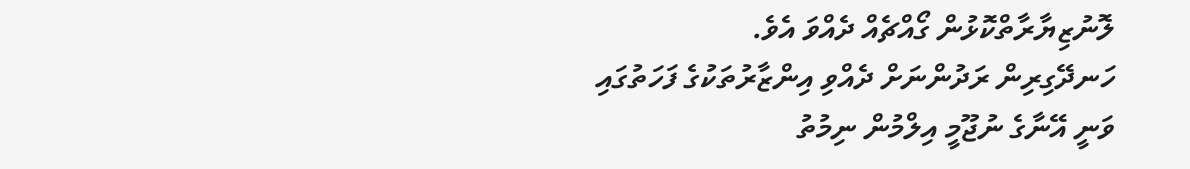ލޮނުޒިޔާރާތްކޮޅުން ގޯއްޗެއް ދެއްވަ އެވެ.
ހަނދޭގިރިން ރަދުންނަށް ދެއްވި އިންޒާރުތަކުގެ ފަހަތުގައި ވަނީ އޭނާގެ ނުޖޫމީ އިލްމުން ނިމުތު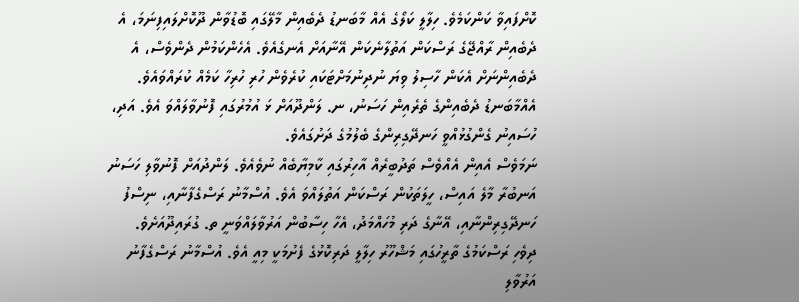ކޮށްފައިވާ ކަންކަމެވެ. ހިލާލީ ކަލޯގެ އެއް މާބަނޑު ދެބެއިން މާލޭގައި ބޮޑުވާން ދޫކޮށްލައިފިނަމަ، އެ ދެބެއިން ރާއްޖޭގެ ރަސްކަން އަތުލާނެކަން އޭނާއަށް އެނގެއެވެ. އެހެންކަމުން ދެންވެސް، އެ ދެބެއިންނަށް އެކަން ހާސިލު ވިޔަ ނުދިނުމަށްޓަކައި ކުރެވެން ހުރި ހުރިހާ ކަމެއް ކުރައްވައެވެ. އެއްމާބަނޑު ދެބެއިންގެ ތެރެއިން ހަސަނު، ނ. ލަންދޫއަށް ޅަ އުމުރުގައި ފޮނުވާލައްވަ އެވެ. އަދި، ހުސައިނު ގެންގުޅުއްވީ ހަނދޭގިރިންގެ ބެލުމުގެ ދަށުގައެވެ.
ނަމަވެސް އެއިން އެއްވެސް ތަދުބީރެއް އާހިރުގައި ކާމިޔާބެއް ނުވެއެވެ. ލަންދުއަށް ފޮނުވާލި ހަސަނު އަނބުރާ މާލެ އައިސް، ހީލަތަކުން ރަސްކަން އަތުލައްވަ އެވެ. އުސްމާނު ރަސްގެފާނާއި، ނިސްފު ހަނދޭގިރިންނާއި، އޭނާގެ ދަރި މުހައްމަދު، އެހާ ހިސާބުން އަރުވާލައްވަނީ ތ. ގުރައިދޫއަށެވެ.
ދިވެހި ރަސްކަމުގެ ތާރީހުގައި މަޝްހޫރު ހިލާލީ ދަރިކޮޅުގެ ފެށުމަކީ މިއީ އެވެ. އުސްމާނު ރަސްގެފާނު އަރުވާލި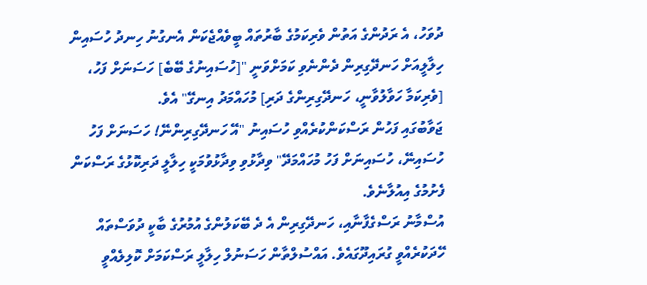ދުވަހު، އެ ރަދުންގެ އަތުން ވެރިކަމުގެ ބާރުތައް ބީވެއްޖެކަން އެނގުނު ހިނދު ހުސައިން ހިލާލީއަށް ހަނދޭގިރިން ދެންނެވި ކަމަށްވަނީ "[ހުސައިނުގެ ބޭބެ] ހަސަނަށް ފަހު، [ވެރިކަމާ ހަވާލުވާނީ، ހަނދޭގިރިންގެ ދަރި] މުހައްމަދު އިނގޭ" އެވެ.
ޖަވާބުގައި ފަހުން ރަސްކަންކުރެއްވި ހުސައިނު "އޭ ހަނދޭގިރިންނޭ! ހަސަނަށް ފަހު ހުސައިނޭ، ހުސައިނަށް ފަހު މުހައްމަދޭ" ވިދާޅުވި ވިދާޅުވުމަކީ ހިލާލީ ދަރިކޮޅުގެ ރަސްކަން ފެށުމުގެ އިއުލާނެވެ.
އުސްމާނު ރަސްގެފާނާއި، ހަނދޭގިރިން އެ ދެ ބޭކަލުންގެ އުމުރުގެ ބާކީ ދުވަސްތައް ހޭދަކުރެއްވީ ގުރައިދޫގައެވެ. އައްސުލްތާން ހަސަނުލް ހިލާލީ ރަސްކަމަށް ކޮލިލެއްވީ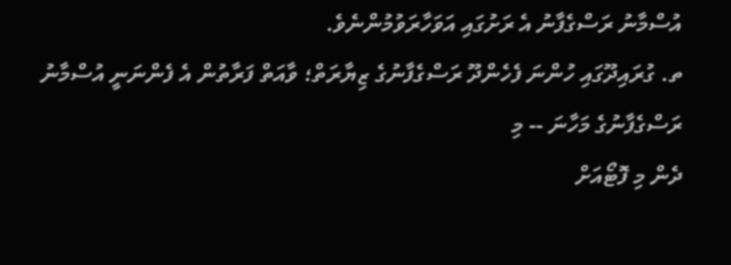އުސްމާނު ރަސްގެފާނު އެ ރަށުގައި އަވަހާރަވުމުންނެވެ.
ތ. ގުރައިދޫގައި ހުންނަ ފެހެންދޫ ރަސްގެފާނުގެ ޒިޔާރަތް؛ ވާއަތް ފަރާތުން އެ ފެންނަނީ އުސްމާނު ރަސްގެފާނުގެ މަހާނަ -- މި
ދެން މި ފޮޓޯއަށް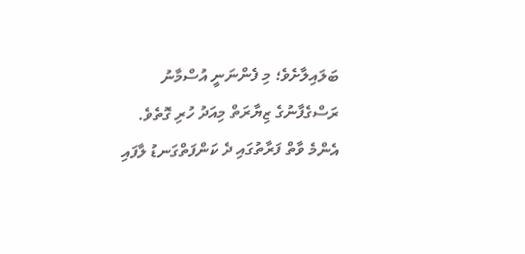ބަލައިލާށެވެ؛ މި ފެންނަނީ އުސްމާނު ރަސްގެފާނުގެ ޒިޔާރަތް މިއަދު ހުރި ގޮތެވެ. އެންމެ ވާތް ފަރާތުގައި ދެ ކަންފަތްގަނޑު ލާފައި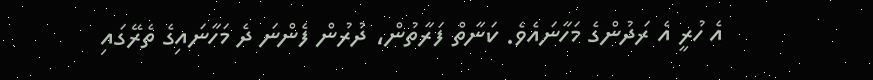އެ ހުރީ އެ ރަދުންގެ މަހާނައެވެ. ކަނާތް ފަރާތުން، ދުރުން ފެންނަ ދެ މަހާނައިގެ ތެރޭގައި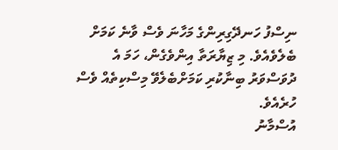ނިސްފު ހަނދޭގިރިންގެ މަހާނަ ވެސް ވާނެ ކަމަށް ބެލެވެއެވެ. މި ޒިޔާރަތާ އިންވެގެން، ހަމަ އެ ދުވަސްވަރު ބިނާކުރި ކަމަށްބެލެވޭ މިސްކިތެއް ވެސް ހުރެއެވެ.
އުސްމާނު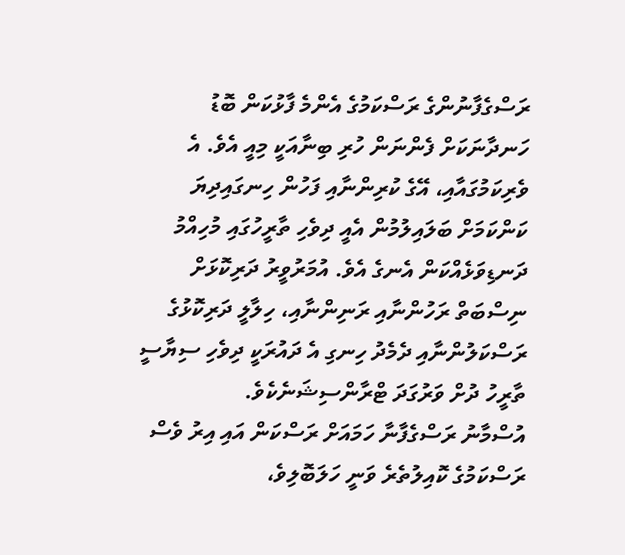ރަސްގެފާނުންގެ ރަސްކަމުގެ އެންމެ ފާޅުކަން ބޮޑު ހަނދާނަކަށް ފެންނަން ހުރި ބިނާއަކީ މިއީ އެވެ. އެ ވެރިކަމުގައާއި، އޭގެ ކުރިންނާއި ފަހުން ހިނގައިދިޔަ ކަންކަމަށް ބަލައިލުމުން އެއީ ދިވެހި ތާރީހުގައި މުހިއްމު ދަނޑިވަޅެއްކަން އެނގެ އެވެ. އުމަރުވީރު ދަރިކޮޅަށް ނިސްބަތް ރަހުންނާއި ރަނިންނާއި، ހިލާލީ ދަރިކޮޅުގެ ރަސްކަލުންނާއި ދެމެދު ހިނގި އެ ދައުރަކީ ދިވެހި ސިޔާސީ ތާރީހު ދުށް ވަރުގަދަ ޓްރާންސިޝަނެކެވެ.
އުސްމާނު ރަސްގެފާނާ ހަމައަށް ރަސްކަން އައި އިރު ވެސް ރަސްކަމުގެ ކޮއިލުތެރެ ވަނީ ހަލަބޮލިވެ،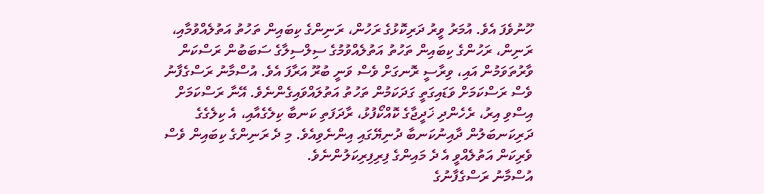ހޫނުވެފަ އެވެ. އުމަރު ވީރު ދަރިކޮޅުގެ ރަހުން، ރަނިންގެ ކިބައިން ތަހުތު އަތުލެއްވުމާއި، ރަނިން، ރަހުންގެ ކިބައިން ތަހުތު އަތުލެއްވުމުގެ ސިލްސިލާގެ ސަބަބުން ރަސްކަން ވާރުތަވަމުން އައި، ވިރާސީ ރޮނގަށް ވެސް ވަނީ ބުރޫ އަރާފަ އެވެ. އުސްމާނު ރަސްގެފާނު ވެސް ރަސްކަމަށް ވަޑައިގަތީ ގަދަކަމުން ތަހުތު އަތުލައްވައިގެންނެވެ. އޭނާ ރަސްކަމަށް އިސްވި އިރު، ރެހެންދި ޚަދީޖާގެ ކޮއްކޯފުޅު، ރާދަފަތި ކަނބާ ކިލެގެއާއި، އެ ކިލެގެގެ ދަރިކަނބަލުން ދާއިނުކަނބާ ދުނިޔޭގައި އިންނެވިއެވެ. މި ދެ ރަނިންގެ ކިބައިން ވެސް ވެރިކަން އަތުލެއްވީ އެ ދެ މައިންގެ ފިރިފިރިކަލުންނެވެ.
އުސްމާނު ރަސްގެފާނުގެ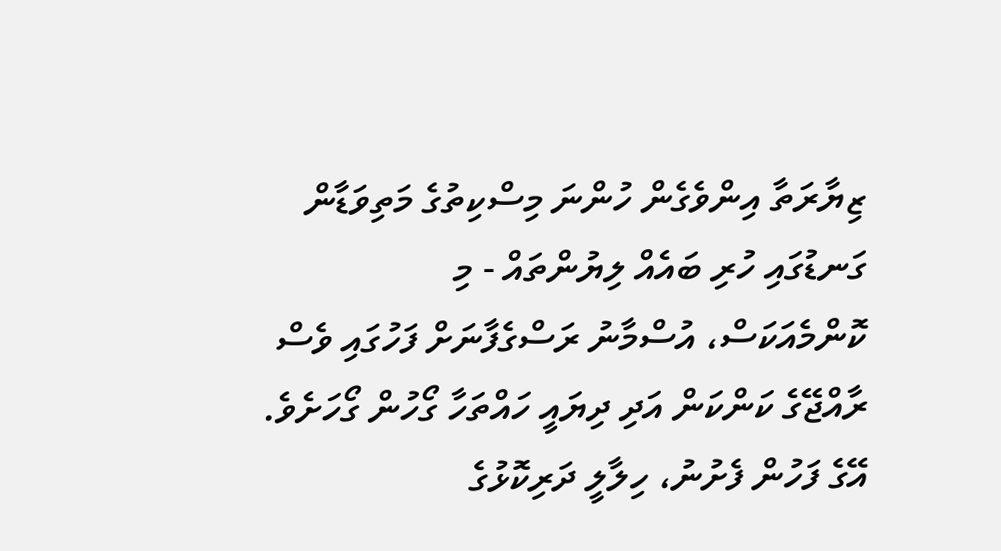ޒިޔާރަތާ އިންވެގެން ހުންނަ މިސްކިތުގެ މަތިވަޑާން ގަނޑުގައި ހުރި ބައެއް ލިޔުންތައް - މި
ކޮންމެއަކަސް، އުސްމާނު ރަސްގެފާނަށް ފަހުގައި ވެސް ރާއްޖޭގެ ކަންކަން އަދި ދިޔައީ ހައްތަހާ ގޯހުން ގޯހަށެވެ. އޭގެ ފަހުން ފެށުނު، ހިލާލީ ދަރިކޮޅުގެ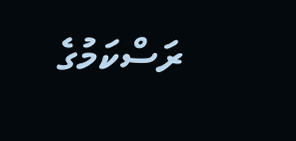ރަސްކަމުގެ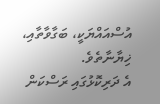އުސްއައްޔަކީ، ބަގާވާތާއި، ޚިޔާނާތެވެ.
އެ ދަރިކޮޅުގައި ރަސްކަން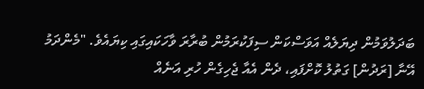ބަދަލުވަމުން ދިޔަލެއް އަވަސްކަން ސިފަކުރަމުން ބުރާރަ ވާހަކައިގައި ކިޔައެވެ. "މެންދަމު އޭނާ [ރަދުން] ގަތުލު ކޮށްފައި، ދެން އެއާ ޖެހިގެން ހުރި އަނެއް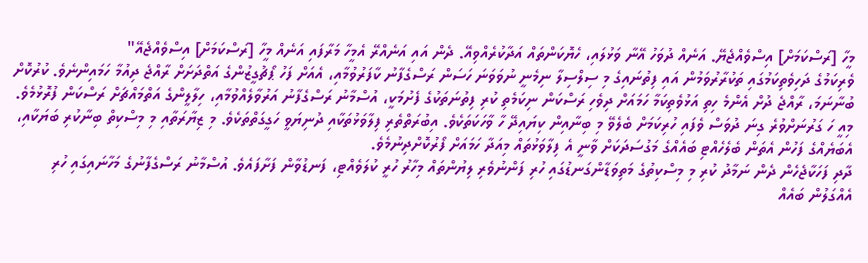މީހާ [ރަސްކަމަށް] އިސްވެއްޖެޔޭ. އަނެއް ދުވަހު އޭނާ ވަޅުލައި، ހެޔޮކަންތައް އަދާކުރެއްވިއޭ. ދެން އައި އަނެއްރޭ އެމީހާ މަރާފައި އަނެއް މީހާ [ރަސްކަމަށް] އިސްވެއްޖެއޭ"
ވެރިކަމުގެ ދަހިވެތިކަމުގައި ތަކުރާރުވަމުން އައި ފިތުނައިގެ މި ސިލްސިލާ ނިމެނީ ނުވަވަނަ ހަސަން ރަސްގެފާނު ކާފަރުވުމާއި، އެއަށް ފަހު ޕޯޗުގީޒުންގެ އަތްދަށަށް ރާއްޖެ ދިއުމާ ހަމައިންނެވެ. ކުރުކޮށް ބުނާނަމަ، ރާއްޖެ ދުށް އެންމެ ހިތި އަޅުވެތިކަމާ ހަމައަށް ދިވެހި ރަސްކަން ނިކަމެތި ކުރި ފިތުނަތަކުގެ ފެށުމަކީ، އުސްމާނު ރަސްގެފާނު އަރުވާލެއްވުމާއި، ހިލާލީންގެ އަތްމައްޗަށް ރަސްކަން ފުރޮޅުމެވެ.
މިއީ ހަ ގަރުނަށްވުރެ ގިނަ ދުވަސް ވެފައި ހުރިކަމަށް ބެލެވޭ މި ބިނާއިން ކިޔައިދޭ ހާ ވާހަކަތަކެވެ. އިބުރަތްތެރި ފިލާވަޅުތަކާއި ދުނިޔަވީ ހަގީގަތްތަކެވެ. މި ޒިޔާރަތާއި މި މިސްކިތް ބިނާކުރި ބަޔަކާއި، އެބަޔެއްގެ ފަހުން އެތަން ބެލެހެއްޓި ބައެއްގެ މަގުސަދަކަށް ވާނީ އެ ފިލާވަޅުތައް މިއަދާ ހަމައަށް ފޯރުކޮށްދިނުމެވެ.
ދާދި ފަހަކާޖެހެން ދެން ނަމާދު ކުރި މި މިސްކިތުގެ މަތިވަޑާންގަނޑުގައި ހުރި ފަންނުވެރި ލިޔުންތައް މިހާރު ހުރީ ކުލަވެއްޓި، ފަނޑުވާން ފަށާފައެވެ. އުސްމާނު ރަސްގެފާނުގެ މަހާނައިގައި ހުރި އެއްގަލުން ބައެއް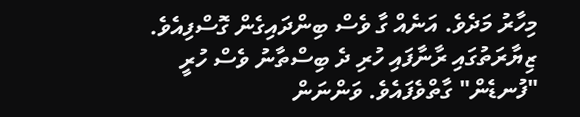މިހާރު މަދެވެ. އަނެއް ގާ ވެސް ބިންދައިގެން ގޮސްފިއެވެ. ޒިޔާރަތުގައި ރާނާފައި ހުރި ދެ ބިސްތާނު ވެސް ހުރީ "ފުނޑެން" ގާތްވެފައެވެ. ވަންނަން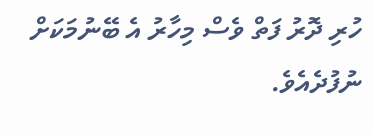ހުރި ދޮރު ފަތް ވެސް މިހާރު އެ ބޭނުމަކަށް ނުފުދެއެވެ.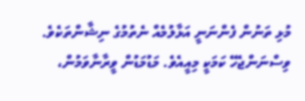މުޅި ތަނުން ފެންނަނީ އަޅާލުމެއް ނެތުމުގެ ނިޝާންތަކެވެ.
ވިސްނަންޖެހޭ ކަމަކީ މިއީއެވެ. މަޑުމަޑުން ވީރާނާވަމުން،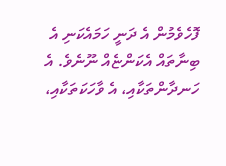ފޮހެވެމުން އެ ދަނީ ހަމައެކަނި އެ ބިނާތައް އެކަންޏެއް ނޫނެވެ. އެ ހަނދާންތަކާއި، އެ ވާހަކަތަކާއި،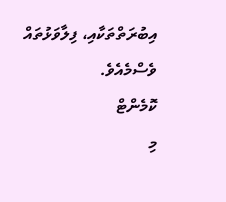އިބުރަތްތަކާއި، ފިލާވަޅުތައް ވެސްމެއެވެ.
ކޮމެންޓް
މި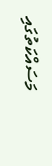މަސައްކަތުގައި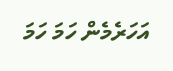އަހަރެމެން ހަމަ ހަމަ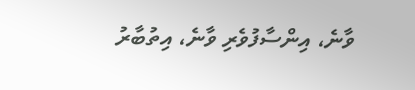ވާނެ، އިންސާފުވެރި ވާނެ، އިތުބާރު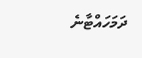ދަމަހައްޓާނެ